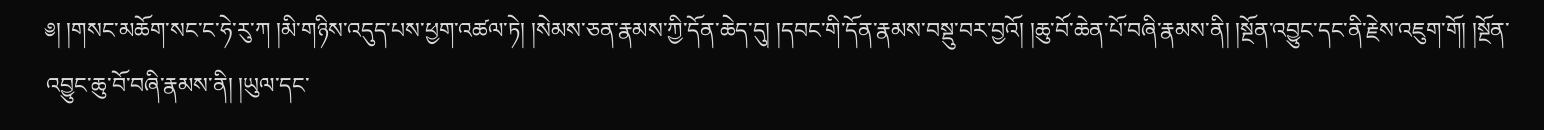༅། །གསང་མཆོག་སང་ང་ཧེ་རུ་ཀ །མི་གཉིས་འདུད་པས་ཕྱག་འཚལ་ཏེ། །སེམས་ཅན་རྣམས་ཀྱི་དོན་ཆེད་དུ། །དབང་གི་དོན་རྣམས་བསྡུ་བར་བྱའོ། །ཆུ་བོ་ཆེན་པོ་བཞི་རྣམས་ནི། །སྔོན་འབྱུང་དང་ནི་རྗེས་འཇུག་གོ། །སྔོན་འབྱུང་ཆུ་བོ་བཞི་རྣམས་ནི། །ཡུལ་དང་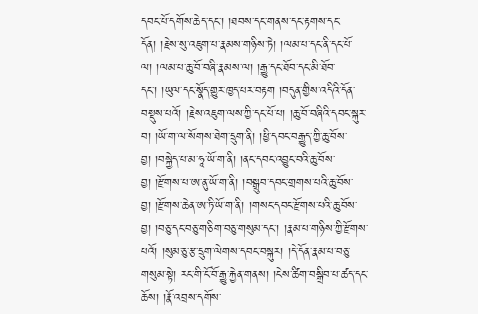དབང་པོ་དགོས་ཆེད་དང་། །ཐབས་དང་གནས་དང་རྟགས་དང་དོན། །རྗེས་སུ་འཇུག་པ་རྣམས་གཉིས་ཏེ། །ལམ་པ་དང་ནི་དང་པོ་ལ། །ལམ་པ་ཆུ་བོ་བཞི་རྣམས་ལ། །རྒྱུ་དང་ཐོབ་དང་མི་ཐོབ་དང་། །ཡུལ་དང་སྣོད་གྱུར་ཁྱད་པར་བརྟག །བདུན་གྱིས་འདིའི་དོན་བསྡུས་པའོ། །རྗེས་འཇུག་ལས་ཀྱི་དང་པོ་པ། །ཆུ་བོ་བཞིའི་དབང་སྐུར་བ། །ཡོ་ག་ལ་སོགས་ཐེག་དྲུག་ནི། །ཕྱི་དབང་བརྒྱུད་ཀྱི་ཆུ་བོས་བྱ། །བསྐྱེད་པ་མ་ཧཱ་ཡོ་ག་ནི། །ནང་དབང་འབྱུང་བའི་ཆུ་བོས་བྱ། །རྫོགས་པ་ཨ་ནུ་ཡོ་ག་ནི། །བསྒྲུབ་དབང་གྲགས་པའི་ཆུ་བོས་བྱ། །རྫོགས་ཆེན་ཨ་ཏི་ཡོ་ག་ནི། །གསང་དབང་རྫོགས་པའི་ཆུ་བོས་བྱ། །བཅུ་དང་བཅུ་གཅིག་བཅུ་གསུམ་དང་། །རྣམ་པ་གཉིས་ཀྱི་རྫོགས་པའོ། །སུམ་ཅུ་རྩ་དྲུག་ལེགས་དབང་བསྐུར། །དེ་དོན་རྣམ་པ་བཅུ་གསུམ་སྟེ། རང་གི་ངོ་བོ་རྒྱུ་རྐྱེན་གནས། །ངེས་ཚིག་བསྒྲིབ་པ་ཚད་དང་ཆོས། །རྣོ་འབྲས་དགོས་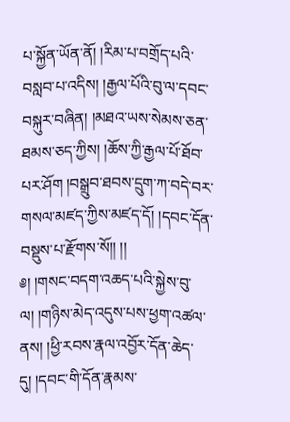པ་སྐྱོན་ཡོན་ནོ། །རིམ་པ་བགྲོད་པའི་བསླབ་པ་འདིས། །རྒྱལ་པོའི་བུ་ལ་དབང་བསྐུར་བཞིན། །མཐའ་ཡས་སེམས་ཅན་ཐམས་ཅད་ཀྱིས། །ཆོས་ཀྱི་རྒྱལ་པོ་ཐོབ་པར་ཤོག །བསྒྲུབ་ཐབས་དྲུག་ཀ་བདེ་བར་གསལ་མཛད་ཀྱིས་མཛད་དོ། །དབང་དོན་བསྡུས་པ་རྫོགས་སོ།། །།
༅། །གསང་བདག་འཆད་པའི་སྐྱེས་བུ་ལ། །གཉིས་མེད་འདུས་པས་ཕྱག་འཚལ་ནས། །ཕྱི་རབས་རྣལ་འབྱོར་དོན་ཆེད་དུ། །དབང་གི་དོན་རྣམས་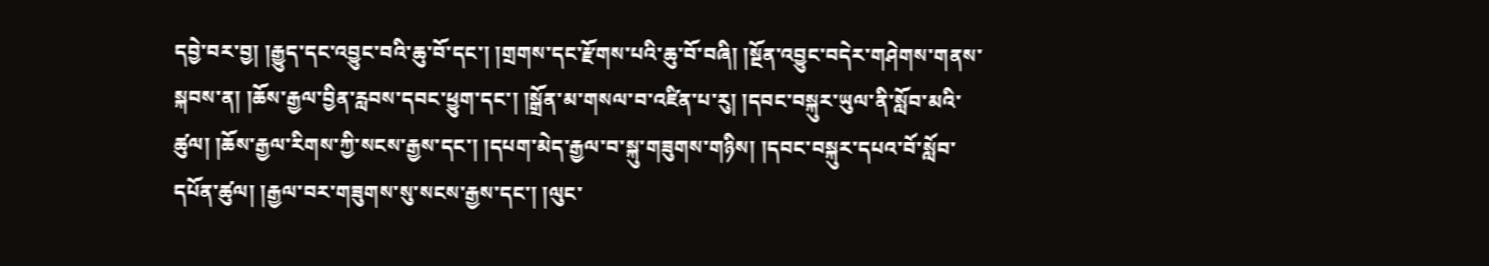དབྱེ་བར་བྱ། །རྒྱུད་དང་འབྱུང་བའི་ཆུ་བོ་དང་། །གྲགས་དང་རྫོགས་པའི་ཆུ་བོ་བཞི། །སྔོན་འབྱུང་བདེར་གཤེགས་གནས་སྐབས་ན། །ཆོས་རྒྱལ་བྱིན་རླབས་དབང་ཕྱུག་དང་། །སྒྲོན་མ་གསལ་བ་འཛིན་པ་རུ། །དབང་བསྐུར་ཡུལ་ནི་སློབ་མའི་ཚུལ། །ཆོས་རྒྱལ་རིགས་ཀྱི་སངས་རྒྱས་དང་། །དཔག་མེད་རྒྱལ་བ་སྐུ་གཟུགས་གཉིས། །དབང་བསྐུར་དཔའ་བོ་སློབ་དཔོན་ཚུལ། །རྒྱལ་བར་གཟུགས་སུ་སངས་རྒྱས་དང་། །ལུང་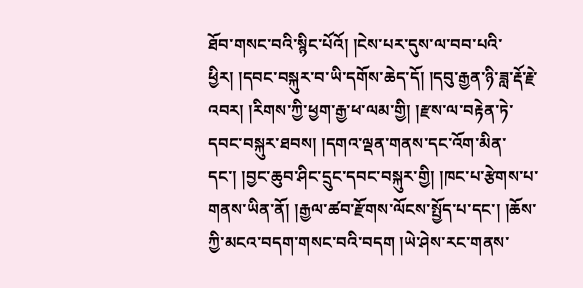ཐོབ་གསང་བའི་སྙིང་པོའོ། །ངེས་པར་དུས་ལ་བབ་པའི་ཕྱིར། །དབང་བསྐུར་བ་ཡི་དགོས་ཆེད་དོ། །དབུ་རྒྱན་ཉི་ཟླ་རྡོ་རྗེ་འབར། །རིགས་ཀྱི་ཕྱག་རྒྱ་ཕ་ལམ་གྱི། །རྫས་ལ་བརྟེན་ཏེ་དབང་བསྐུར་ཐབས། །དགའ་ལྡན་གནས་དང་འོག་མིན་དང་། །བྱང་ཆུབ་ཤིང་དྲུང་དབང་བསྐུར་གྱི། །ཁང་པ་རྩེགས་པ་གནས་ཡིན་ནོ། །རྒྱལ་ཚབ་རྫོགས་ལོངས་སྤྱོད་པ་དང་། །ཆོས་ཀྱི་མངའ་བདག་གསང་བའི་བདག །ཡེ་ཤེས་རང་གནས་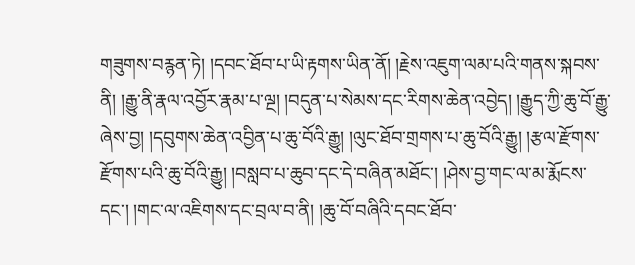གཟུགས་བརྙན་ཏེ། །དབང་ཐོབ་པ་ཡི་རྟགས་ཡིན་ནོ། །རྗེས་འཇུག་ལམ་པའི་གནས་སྐབས་ནི། །རྒྱུ་ནི་རྣལ་འབྱོར་རྣམ་པ་ལྔ། །བདུན་པ་སེམས་དང་རིགས་ཆེན་འབྱེད། །རྒྱུད་ཀྱི་ཆུ་བོ་རྒྱུ་ཞེས་བྱ། །དབུགས་ཆེན་འབྱིན་པ་ཆུ་བོའི་རྒྱུ། །ལུང་ཐོབ་གྲགས་པ་ཆུ་བོའི་རྒྱུ། །རྩལ་རྫོགས་རྫོགས་པའི་ཆུ་བོའི་རྒྱུ། །བསླབ་པ་ཆུབ་དང་དེ་བཞིན་མཐོང་། །ཤེས་བྱ་གང་ལ་མ་རྨོངས་དང་། །གང་ལ་འཇིགས་དང་བྲལ་བ་ནི། །ཆུ་བོ་བཞིའི་དབང་ཐོབ་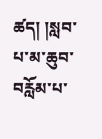ཚད། །སླབ་པ་མ་ཆུབ་བརློམ་པ་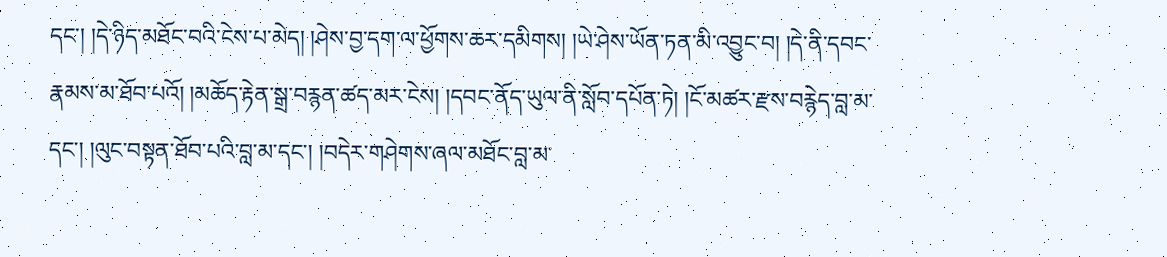དང་། །དེ་ཉིད་མཐོང་བའི་ངེས་པ་མེད། །ཤེས་བྱ་དག་ལ་ཕྱོགས་ཆར་དམིགས། །ཡེ་ཤེས་ཡོན་ཏན་མི་འབྱུང་བ། །དེ་ནི་དབང་རྣམས་མ་ཐོབ་པའོ། །མཆོད་རྟེན་སྒྲ་བརྙན་ཚད་མར་ངེས། །དབང་ནོད་ཡུལ་ནི་སློབ་དཔོན་ཏེ། །ངོ་མཚར་རྫས་བརྙེད་བླ་མ་དང་། །ལུང་བསྟན་ཐོབ་པའི་བླ་མ་དང་། །བདེར་གཤེགས་ཞལ་མཐོང་བླ་མ་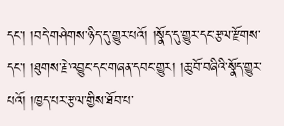དང་། །བདེ་གཤེགས་ཉིད་དུ་གྱུར་པའོ། །སྣོད་དུ་གྱུར་དང་རྩལ་རྫོགས་དང་། །ཐུགས་རྗེ་འབྱུང་དང་གཞན་དབང་གྱུར། །ཆུ་བོ་བཞིའི་སྣོད་གྱུར་པའོ། །ཁྱད་པར་རྩལ་གྱིས་ཐོབ་པ་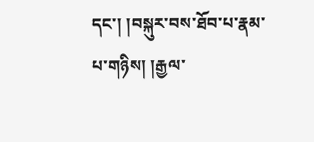དང་། །བསྐུར་བས་ཐོབ་པ་རྣམ་པ་གཉིས། །རྒྱལ་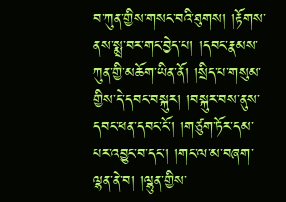བ་ཀུན་གྱིས་གསང་བའི་ཐུགས། །རྟོགས་ནས་སྨྲ་བར་གང་བྱེད་པ། །དབང་རྣམས་ཀུན་གྱི་མཆོག་ཡིན་ནོ། །སྲིད་པ་གསུམ་གྱིས་དེ་དབང་བསྐུར། །བསྐུར་བས་ནུས་དབང་ཕན་དབང་ངོ་། །གཙུག་ཏོར་དམ་པར་འབྱུང་བ་དང་། །གང་ལ་མ་བཞག་ལྷན་ནེ་བ། །ལྷུན་གྱིས་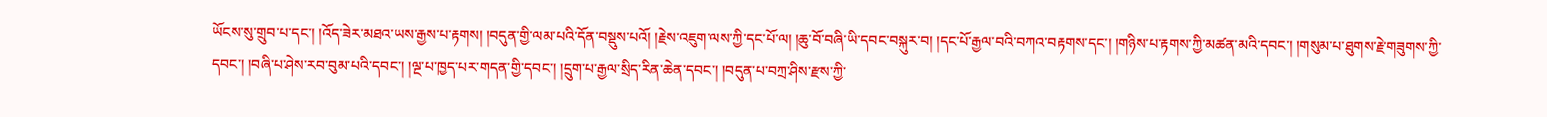ཡོངས་སུ་གྲུབ་པ་དང་། །འོད་ཟེར་མཐའ་ཡས་རྒྱས་པ་རྟགས། །བདུན་གྱི་ལམ་པའི་དོན་བསྡུས་པའོ། །རྗེས་འཇུག་ལས་ཀྱི་དང་པོ་ལ། །ཆུ་བོ་བཞི་ཡི་དབང་བསྐུར་བ། །དང་པོ་རྒྱལ་བའི་བཀའ་བརྟགས་དང་། །གཉིས་པ་རྟགས་ཀྱི་མཚན་མའི་དབང་། །གསུམ་པ་ཐུགས་རྗེ་གཟུགས་ཀྱི་དབང་། །བཞི་པ་ཤེས་རབ་བུམ་པའི་དབང་། །ལྔ་པ་ཁྱད་པར་གདན་གྱི་དབང་། །དྲུག་པ་རྒྱལ་སྲིད་རིན་ཆེན་དབང་། །བདུན་པ་བཀྲ་ཤིས་རྫས་ཀྱི་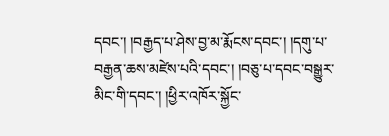དབང་། །བརྒྱད་པ་ཤེས་བྱ་མ་རྨོངས་དབང་། །དགུ་པ་བརྒྱན་ཆས་མཛེས་པའི་དབང་། །བཅུ་པ་དབང་བསྒྱུར་མིང་གི་དབང་། །ཕྱིར་འཁོར་སྐྱོང་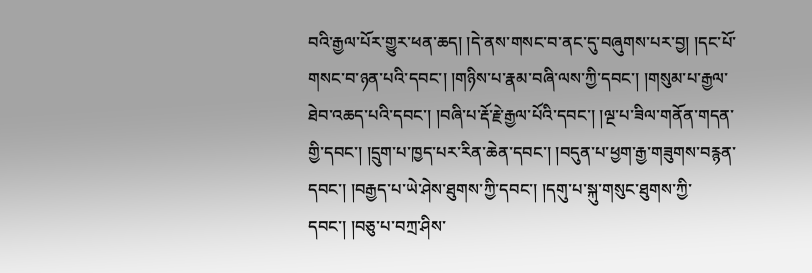བའི་རྒྱལ་པོར་གྱུར་ཕན་ཆད། །དེ་ནས་གསང་བ་ནང་དུ་བཞུགས་པར་བྱ། །དང་པོ་གསང་བ་ཉན་པའི་དབང་། །གཉིས་པ་རྣམ་བཞི་ལས་ཀྱི་དབང་། །གསུམ་པ་རྒྱལ་ཐེབ་འཆད་པའི་དབང་། །བཞི་པ་རྡོ་རྗེ་རྒྱལ་པོའི་དབང་། །ལྔ་པ་ཟིལ་གནོན་གདན་གྱི་དབང་། །དྲུག་པ་ཁྱད་པར་རིན་ཆེན་དབང་། །བདུན་པ་ཕྱག་རྒྱ་གཟུགས་བརྙན་དབང་། །བརྒྱད་པ་ཡེ་ཤེས་ཐུགས་ཀྱི་དབང་། །དགུ་པ་སྐུ་གསུང་ཐུགས་ཀྱི་དབང་། །བཅུ་པ་བཀྲ་ཤིས་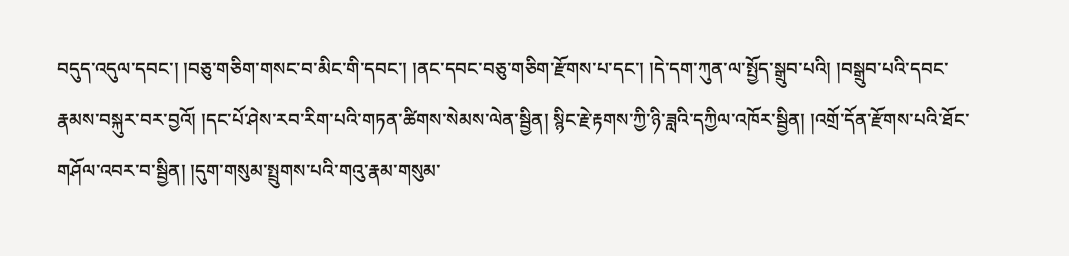བདུད་འདུལ་དབང་། །བཅུ་གཅིག་གསང་བ་མིང་གི་དབང་། །ནང་དབང་བཅུ་གཅིག་རྫོགས་པ་དང་། །དེ་དག་ཀུན་ལ་སྤྱོད་སྒྲུབ་པའི། །བསྒྲུབ་པའི་དབང་རྣམས་བསྐུར་བར་བྱའོ། །དང་པོ་ཤེས་རབ་རིག་པའི་གཏན་ཚིགས་སེམས་ལེན་སྦྱིན། སྙིང་རྗེ་རྟགས་ཀྱི་ཉི་ཟླའི་དཀྱིལ་འཁོར་སྦྱིན། །འགྲོ་དོན་རྫོགས་པའི་ཐོང་གཤོལ་འབར་བ་སྦྱིན། །དུག་གསུམ་སྤྲུགས་པའི་གའུ་རྣམ་གསུམ་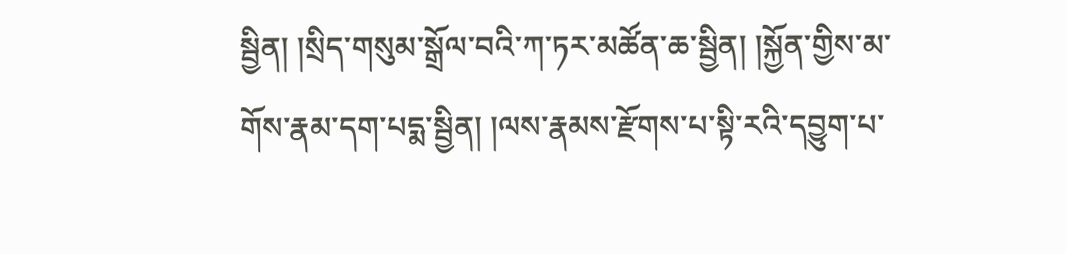སྦྱིན། །སྲིད་གསུམ་སྒྲོལ་བའི་ཀ་ཏར་མཚོན་ཆ་སྦྱིན། །སྐྱོན་གྱིས་མ་གོས་རྣམ་དག་པདྨ་སྦྱིན། །ལས་རྣམས་རྫོགས་པ་སྟི་རའི་དབྱུག་པ་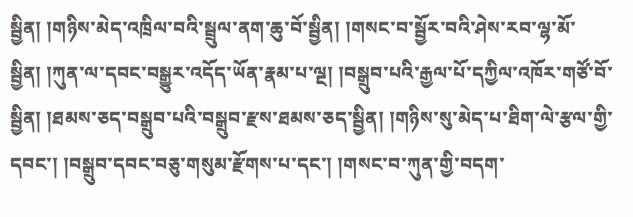སྦྱིན། །གཉིས་མེད་འཁྲིལ་བའི་སྦྲུལ་ནག་ཆུ་བོ་སྦྱིན། །གསང་བ་སྦྱོར་བའི་ཤེས་རབ་ལྷ་མོ་སྦྱིན། །ཀུན་ལ་དབང་བསྒྱུར་འདོད་ཡོན་རྣམ་པ་ལྔ། །བསྒྲུབ་པའི་རྒྱལ་པོ་དཀྱིལ་འཁོར་གཙོ་བོ་སྦྱིན། །ཐམས་ཅད་བསྒྲུབ་པའི་བསྒྲུབ་རྫས་ཐམས་ཅད་སྦྱིན། །གཉིས་སུ་མེད་པ་ཐིག་ལེ་རྩལ་གྱི་དབང་། །བསྒྲུབ་དབང་བཅུ་གསུམ་རྫོགས་པ་དང་། །གསང་བ་ཀུན་གྱི་བདག་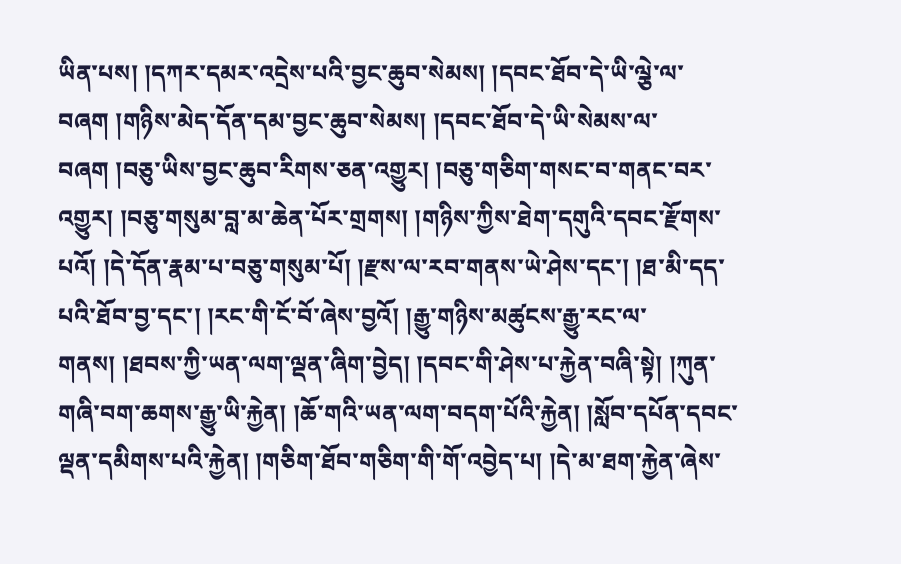ཡིན་པས། །དཀར་དམར་འདྲེས་པའི་བྱང་ཆུབ་སེམས། །དབང་ཐོབ་དེ་ཡི་ལྕེ་ལ་བཞག །གཉིས་མེད་དོན་དམ་བྱང་ཆུབ་སེམས། །དབང་ཐོབ་དེ་ཡི་སེམས་ལ་བཞག །བཅུ་ཡིས་བྱང་ཆུབ་རིགས་ཅན་འགྱུར། །བཅུ་གཅིག་གསང་བ་གནང་བར་འགྱུར། །བཅུ་གསུམ་བླ་མ་ཆེན་པོར་གྲགས། །གཉིས་ཀྱིས་ཐེག་དགུའི་དབང་རྫོགས་པའོ། །དེ་དོན་རྣམ་པ་བཅུ་གསུམ་པོ། །རྫས་ལ་རབ་གནས་ཡེ་ཤེས་དང་། །ཐ་མི་དད་པའི་ཐོབ་བྱ་དང་། །རང་གི་ངོ་བོ་ཞེས་བྱའོ། །རྒྱུ་གཉིས་མཚུངས་རྒྱུ་རང་ལ་གནས། །ཐབས་ཀྱི་ཡན་ལག་ལྡན་ཞིག་བྱེད། །དབང་གི་ཤེས་པ་རྐྱེན་བཞི་སྟེ། །ཀུན་གཞི་བག་ཆགས་རྒྱུ་ཡི་རྐྱེན། །ཆོ་གའི་ཡན་ལག་བདག་པོའི་རྐྱེན། །སློབ་དཔོན་དབང་ལྡན་དམིགས་པའི་རྐྱེན། །གཅིག་ཐོབ་གཅིག་གི་གོ་འབྱེད་པ། །དེ་མ་ཐག་རྐྱེན་ཞེས་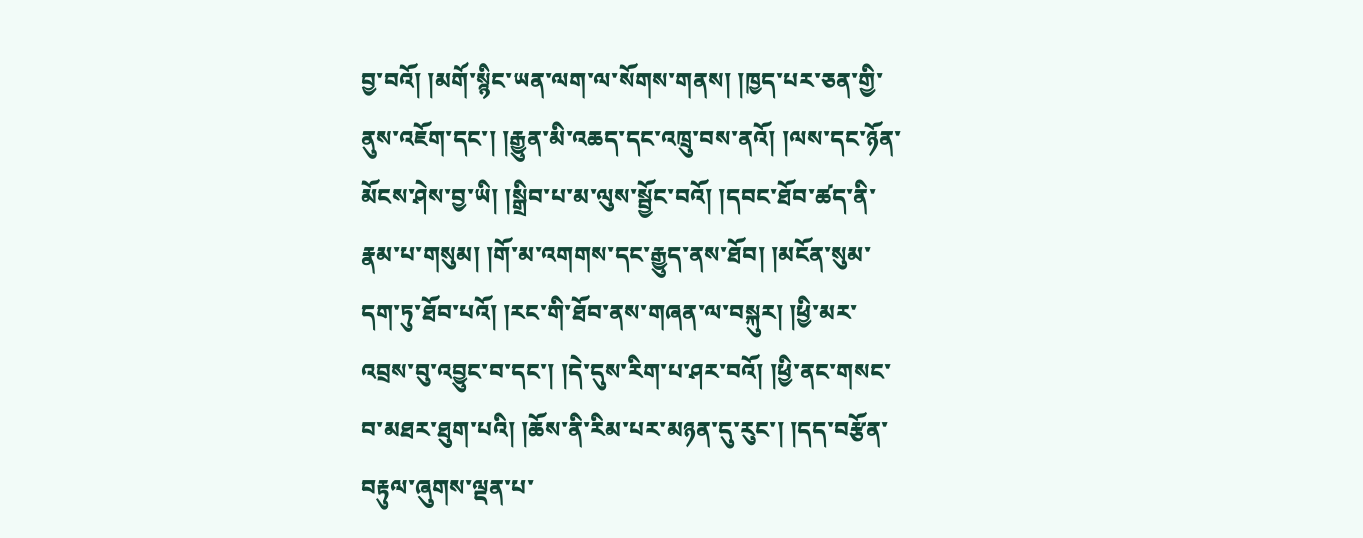བྱ་བའོ། །མགོ་སྙིང་ཡན་ལག་ལ་སོགས་གནས། །ཁྱད་པར་ཅན་གྱི་ནུས་འཇོག་དང་། །རྒྱུན་མི་འཆད་དང་འཁྲུ་བས་ནའོ། །ལས་དང་ཉོན་མོངས་ཤེས་བྱ་ཡི། །སྒྲིབ་པ་མ་ལུས་སྦྱོང་བའོ། །དབང་ཐོབ་ཚད་ནི་རྣམ་པ་གསུམ། །གོ་མ་འགགས་དང་རྒྱུད་ནས་ཐོབ། །མངོན་སུམ་དག་ཏུ་ཐོབ་པའོ། །རང་གི་ཐོབ་ནས་གཞན་ལ་བསྐུར། །ཕྱི་མར་འབྲས་བུ་འབྱུང་བ་དང་། །དེ་དུས་རིག་པ་ཤར་བའོ། །ཕྱི་ནང་གསང་བ་མཐར་ཐུག་པའི། །ཆོས་ནི་རིམ་པར་མཉན་དུ་རུང་། །དད་བརྩོན་བརྟུལ་ཞུགས་ལྡན་པ་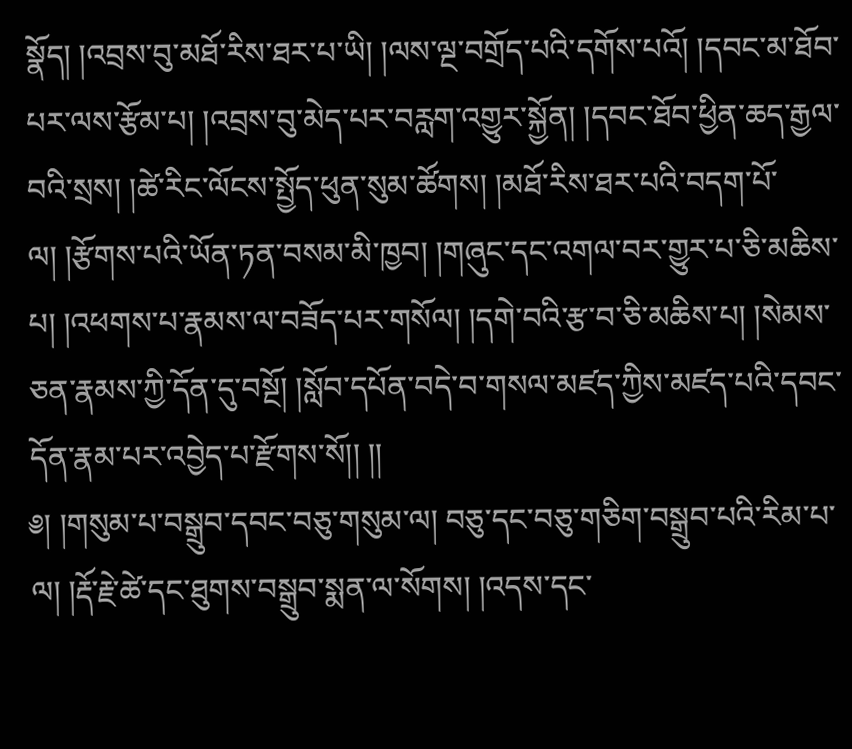སྣོད། །འབྲས་བུ་མཐོ་རིས་ཐར་པ་ཡི། །ལས་ལྔ་བགྲོད་པའི་དགོས་པའོ། །དབང་མ་ཐོབ་པར་ལས་རྩོམ་པ། །འབྲས་བུ་མེད་པར་བརླག་འགྱུར་སྐྱོན། །དབང་ཐོབ་ཕྱིན་ཆད་རྒྱལ་བའི་སྲས། །ཚེ་རིང་ལོངས་སྤྱོད་ཕུན་སུམ་ཚོགས། །མཐོ་རིས་ཐར་པའི་བདག་པོ་ལ། །རྩོགས་པའི་ཡོན་ཏན་བསམ་མི་ཁྱབ། །གཞུང་དང་འགལ་བར་གྱུར་པ་ཅི་མཆིས་པ། །འཕགས་པ་རྣམས་ལ་བཟོད་པར་གསོལ། །དགེ་བའི་རྩ་བ་ཅི་མཆིས་པ། །སེམས་ཅན་རྣམས་ཀྱི་དོན་དུ་བསྔོ། །སློབ་དཔོན་བདེ་བ་གསལ་མཛད་ཀྱིས་མཛད་པའི་དབང་དོན་རྣམ་པར་འབྱེད་པ་རྫོགས་སོ།། །།
༅། །གསུམ་པ་བསྒྲུབ་དབང་བཅུ་གསུམ་ལ། བཅུ་དང་བཅུ་གཅིག་བསྒྲུབ་པའི་རིམ་པ་ལ། །རྡོ་རྗེ་ཚེ་དང་ཐུགས་བསྒྲུབ་སྨན་ལ་སོགས། །འདས་དང་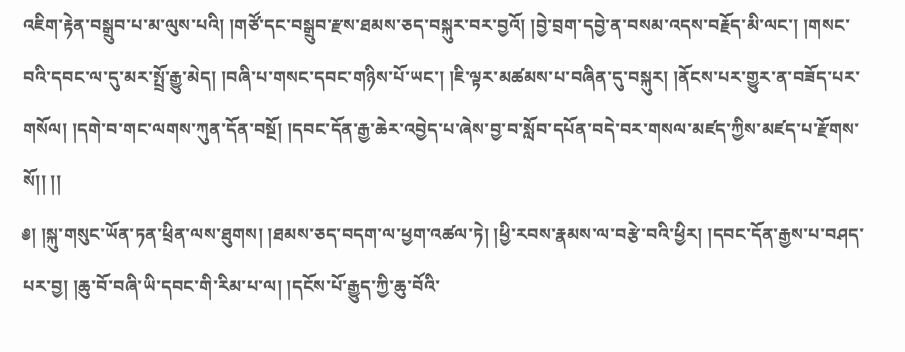འཇིག་རྟེན་བསྒྲུབ་པ་མ་ལུས་པའི། །གཙོ་དང་བསྒྲུབ་རྫས་ཐམས་ཅད་བསྐུར་བར་བྱའོ། །བྱེ་བྲག་དབྱེ་ན་བསམ་འདས་བརྗོད་མི་ལང་། །གསང་བའི་དབང་ལ་དུ་མར་སྤྲོ་རྒྱུ་མེད། །བཞི་པ་གསང་དབང་གཉིས་པོ་ཡང་། །ཇི་ལྟར་མཚམས་པ་བཞིན་དུ་བསྐུར། །ནོངས་པར་གྱུར་ན་བཟོད་པར་གསོལ། །དགེ་བ་གང་ལགས་ཀུན་དོན་བསྔོ། །དབང་དོན་རྒྱ་ཆེར་འབྱེད་པ་ཞེས་བྱ་བ་སློབ་དཔོན་བདེ་བར་གསལ་མཛད་ཀྱིས་མཛད་པ་རྫོགས་སོ།། །།
༅། །སྐུ་གསུང་ཡོན་ཏན་ཕྲིན་ལས་ཐུགས། །ཐམས་ཅད་བདག་ལ་ཕྱག་འཚལ་ཏེ། །ཕྱི་རབས་རྣམས་ལ་བརྩེ་བའི་ཕྱིར། །དབང་དོན་རྒྱས་པ་བཤད་པར་བྱ། །ཆུ་བོ་བཞི་ཡི་དབང་གི་རིམ་པ་ལ། །དངོས་པོ་རྒྱུད་ཀྱི་ཆུ་བོའི་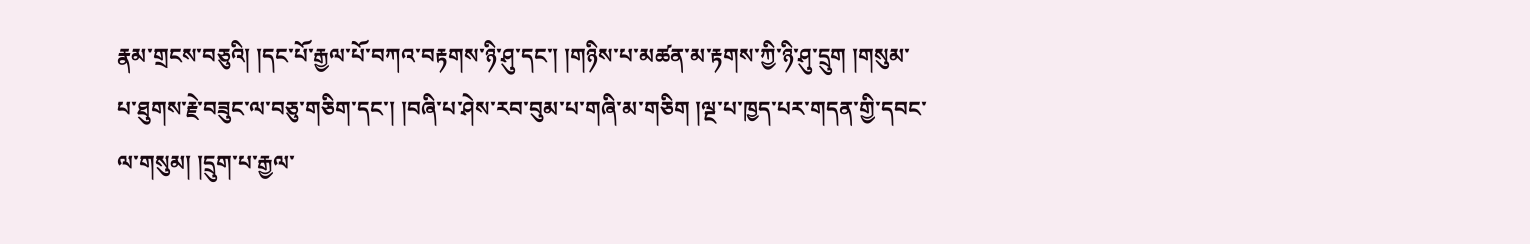རྣམ་གྲངས་བཅུའི། །དང་པོ་རྒྱལ་པོ་བཀའ་བརྟགས་ཉི་ཤུ་དང་། །གཉིས་པ་མཚན་མ་རྟགས་ཀྱི་ཉི་ཤུ་དྲུག །གསུམ་པ་ཐུགས་རྗེ་བཟུང་ལ་བཅུ་གཅིག་དང་། །བཞི་པ་ཤེས་རབ་བུམ་པ་གཞི་མ་གཅིག །ལྔ་པ་ཁྱད་པར་གདན་གྱི་དབང་ལ་གསུམ། །དྲུག་པ་རྒྱལ་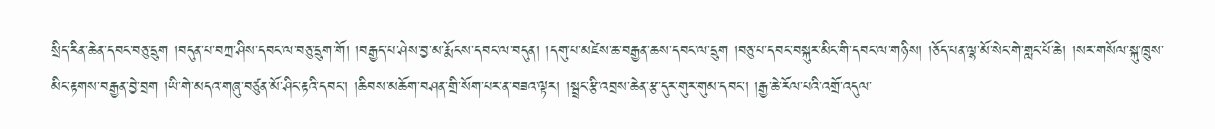སྲིད་རིན་ཆེན་དབང་བཅུ་དྲུག །བདུན་པ་བཀྲ་ཤིས་དབང་ལ་བཅུ་དྲུག་གོ། །བརྒྱད་པ་ཤེས་བྱ་མ་རྨོངས་དབང་ལ་བདུན། །དགུ་པ་མཛེས་ཆ་བརྒྱན་ཆས་དབང་ལ་དྲུག །བཅུ་པ་དབང་བསྐུར་མིང་གི་དབང་ལ་གཉིས། །ཅོད་པན་ལྷ་མོ་སེང་གེ་གླང་པོ་ཆེ། །སར་གསོལ་སྐུ་ཁྲུས་མིང་རྟགས་བརྒྱན་བྱེ་བྲག །ཡི་གེ་མདའ་གཞུ་བཙུན་མོ་ཤིང་རྟའི་དབང་། །ཆིབས་མཆོག་བཤན་གྲི་སོག་པར་ན་བཟའ་ལྟར། །སྦྲང་རྩི་འབྲས་ཆེན་རྩ་དུར་གུར་གུམ་དབང་། །རྒྱ་ཆེ་རོལ་པའི་འགྲོ་འདུལ་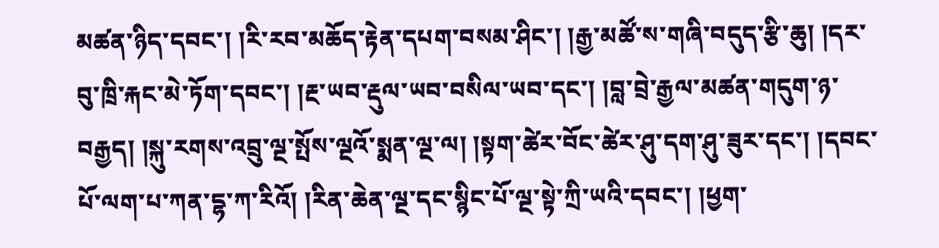མཚན་ཉིད་དབང་། །རི་རབ་མཆོད་རྟེན་དཔག་བསམ་ཤིང་། །རྒྱ་མཚོ་ས་གཞི་བདུད་རྩི་ཆུ། །དར་བུ་ཁྲི་རྐང་མེ་ཏོག་དབང་། །རྔ་ཡབ་རྡུལ་ཡབ་བསིལ་ཡབ་དང་། །བླ་བྲེ་རྒྱལ་མཚན་གདུག་ཉ་བརྒྱད། །སྐུ་རགས་འབྲུ་ལྔ་སྤོས་ལྔའོ་སྨན་ལྔ་ལ། །སྟག་ཚེར་བོང་ཚེར་ཤུ་དག་ཤུ་ཟུར་དང་། །དབང་པོ་ལག་པ་ཀན་དྷ་ཀ་རིའོ། །རིན་ཆེན་ལྔ་དང་སྙིང་པོ་ལྔ་སྟེ་ཀྲི་ཡའི་དབང་། །ཕྱག་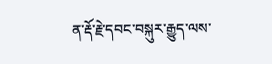ན་རྡོ་རྗེ་དབང་བསྐུར་རྒྱུད་ལས་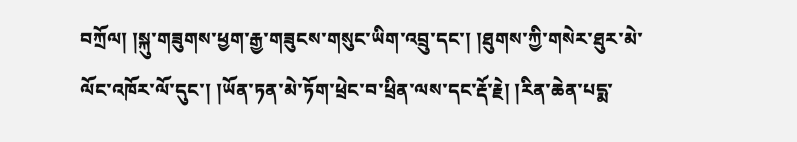བཀྲོལ། །སྐུ་གཟུགས་ཕྱག་རྒྱ་གཟུངས་གསུང་ཡིག་འབྲུ་དང་། །ཐུགས་ཀྱི་གསེར་ཐུར་མེ་ལོང་འཁོར་ལོ་དུང་། །ཡོན་ཏན་མེ་ཏོག་ཕྲེང་བ་ཕྲིན་ལས་དང་རྡོ་རྗེ། །རིན་ཆེན་པདྨ་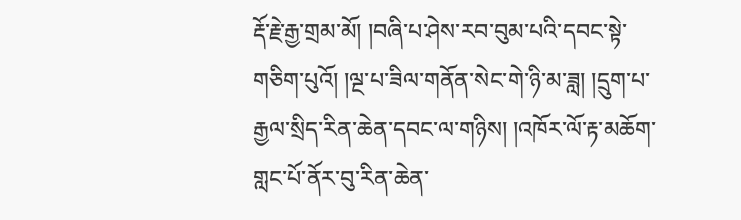རྡོ་རྗེ་རྒྱ་གྲམ་མོ། །བཞི་པ་ཤེས་རབ་བུམ་པའི་དབང་སྟེ་གཅིག་པུའོ། །ལྔ་པ་ཟིལ་གནོན་སེང་གེ་ཉི་མ་ཟླ། །དྲུག་པ་རྒྱལ་སྲིད་རིན་ཆེན་དབང་ལ་གཉིས། །འཁོར་ལོ་རྟ་མཆོག་གླང་པོ་ནོར་བུ་རིན་ཆེན་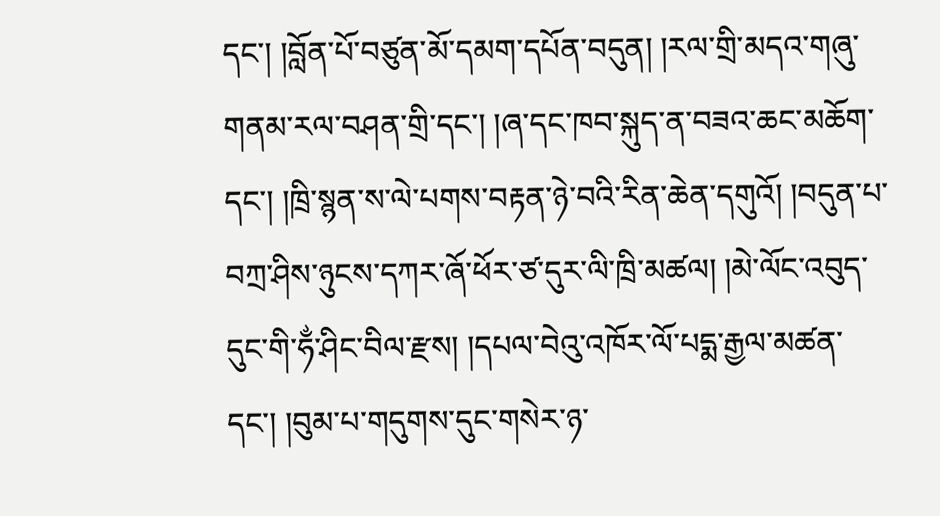དང་། །བློན་པོ་བཙུན་མོ་དམག་དཔོན་བདུན། །རལ་གྲི་མདའ་གཞུ་གནམ་རལ་བཤན་གྲི་དང་། །ཞ་དང་ཁབ་སྐུད་ན་བཟའ་ཆང་མཆོག་དང་། །ཁྲི་སྙན་ས་ལེ་པགས་བརྟན་ཉེ་བའི་རིན་ཆེན་དགུའོ། །བདུན་པ་བཀྲ་ཤིས་ཉུངས་དཀར་ཞོ་ཕོར་ཙ་དུར་ལི་ཁྲི་མཚལ། །མེ་ལོང་འབུད་དུང་གི་ཧྂ་ཤིང་བིལ་རྫས། །དཔལ་བེའུ་འཁོར་ལོ་པདྨ་རྒྱལ་མཚན་དང་། །བུམ་པ་གདུགས་དུང་གསེར་ཉ་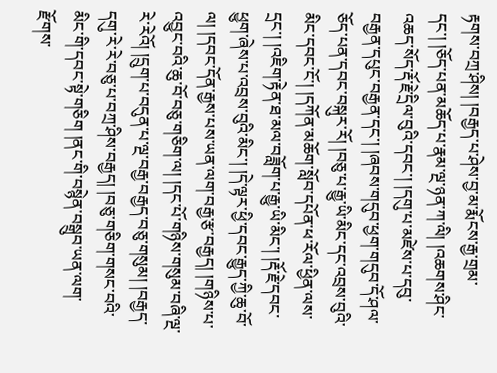རྟགས་བཀྲ་ཤིས། །བརྒྱད་པ་ཤེས་བྱ་མ་རྨོངས་རྒྱ་གྲམ་དང་། །ཅོད་པན་མཆོད་པ་རྣམ་ལྔ་ཉན་ཀ་ལི། །འཆགས་ཤིང་འཆད་སོད་རྡོ་རྗེ་དྲིལ་བུའི་དབང་། །དགུ་པ་མཛེས་པ་དབུ་བརྒྱན་དཔུང་བརྒྱན་དང་། །ཞབས་གདུབ་ཕྱག་གདུབ་དོ་ཤལ་ཅོད་པན་དབང་བསྐུར་རོ། །བཅུ་པ་རྒྱུ་ཡི་མིང་དང་འབྲས་བུའི་མིང་དབང་ངོ་། །དཀོན་མཆོག་སློབ་དཔོན་ཕ་རོལ་ཕྱིན་ལས་དྲང་། །འཇིག་རྟེན་ཐ་མལ་བཟློག་པ་རྒྱུ་ཡི་མིང་། །རྡོ་རྗེ་དབང་ཕྱུག་ཞེས་པ་འབྲས་བུའི་མིང་། །དེ་ལྟར་ཕྱི་དབང་རྒྱུད་ཀྱི་ཆུ་བོ་ལ། །དབང་དོན་རྒྱས་པས་ཡན་ལག་བརྒྱ་རྩ་བརྒྱད། །གཉིས་པ་འབྱུང་བའི་ཆུ་བོ་བཅུ་གཅིག་ལ། །དང་པོ་གཉིས་གསུམ་བཞི་ལྔ་རེ་རེའོ། །དྲུག་པ་བདུན་པ་ལྔ་བརྒྱ་བརྒྱད་བཅུ་གསུམ། །བརྒྱད་དགུ་རེ་རེ་བཅུ་པ་བཀྲ་ཤིས་བརྒྱད། །བཅུ་གཅིག་གསང་བའི་མིང་གི་དབང་སྟེ་གཅིག །ནང་གི་བསྙེན་བསྒྲུབ་ཡན་ལག་རྫོགས་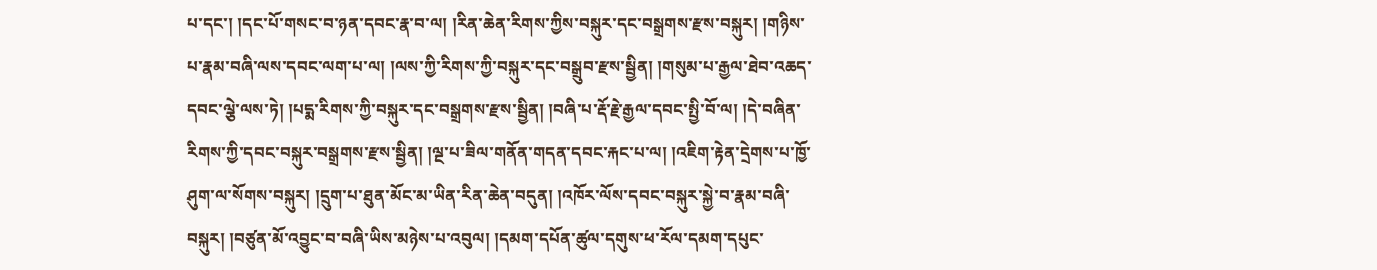པ་དང་། །དང་པོ་གསང་བ་ཉན་དབང་རྣ་བ་ལ། །རིན་ཆེན་རིགས་ཀྱིས་བསྐུར་དང་བསྒྲགས་རྫས་བསྐུར། །གཉིས་པ་རྣམ་བཞི་ལས་དབང་ལག་པ་ལ། །ལས་ཀྱི་རིགས་ཀྱི་བསྐུར་དང་བསྒྲུབ་རྫས་སྦྱིན། །གསུམ་པ་རྒྱལ་ཐེབ་འཆད་དབང་ལྕེ་ལས་ཏེ། །པདྨ་རིགས་ཀྱི་བསྐུར་དང་བསྒྲགས་རྫས་སྦྱིན། །བཞི་པ་རྡོ་རྗེ་རྒྱལ་དབང་སྤྱི་བོ་ལ། །དེ་བཞིན་རིགས་ཀྱི་དབང་བསྐུར་བསྒྲགས་རྫས་སྦྱིན། །ལྔ་པ་ཟིལ་གནོན་གདན་དབང་རྐང་པ་ལ། །འཇིག་རྟེན་དྲེགས་པ་ཁྱོ་ཤུག་ལ་སོགས་བསྐུར། །དྲུག་པ་ཐུན་མོང་མ་ཡིན་རིན་ཆེན་བདུན། །འཁོར་ལོས་དབང་བསྐུར་སྐྱེ་བ་རྣམ་བཞི་བསྐུར། །བཙུན་མོ་འབྱུང་བ་བཞི་ཡིས་མཉེས་པ་འབུལ། །དམག་དཔོན་ཚུལ་དགུས་ཕ་རོལ་དམག་དཔུང་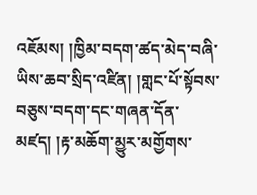འཇོམས། །ཁྱིམ་བདག་ཚད་མེད་བཞི་ཡིས་ཆབ་སྲིད་འཛིན། །གླང་པོ་སྟོབས་བཅུས་བདག་དང་གཞན་དོན་མཛད། །རྟ་མཆོག་མྱུར་མགྱོགས་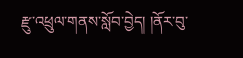རྫུ་འཕྲུལ་གནས་སློབ་བྱེད། །ནོར་བུ་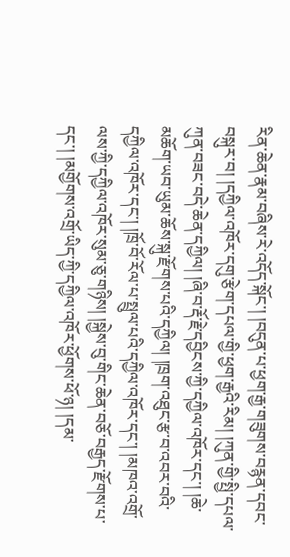རིན་ཆེན་རྣམ་བཞིས་རེ་འདོད་སྐོང་། །བདུན་པ་ཕྱག་རྒྱ་གཟུགས་བརྙན་དབང་བསྐུར་བ། །དཀྱིལ་འཁོར་དགུ་རྩེག་དཔལ་གྱི་ཕྱག་རྒྱའི་རིམ། །ཀུན་གྱི་སྤྱི་དཔལ་ཀུན་བཟང་བདེ་ཆེན་དཀྱིལ། །ཞི་བ་རྡོ་རྗེ་དབྱིངས་ཀྱི་དཀྱིལ་འཁོར་དང་། །ཆེ་མཆོག་ཡབ་ཡུམ་ཆོས་སྐུ་རྫོགས་པའི་དཀྱིལ། །ཁྲག་འཐུང་རྩ་བ་འབར་བའི་དཀྱིལ་འཁོར་དང་། །ཁྲོ་བོ་རོལ་པ་སྤྲུལ་པའི་དཀྱིལ་འཁོར་དང་། །མཁའ་འགྲོ་ལས་ཀྱི་དཀྱིལ་འཁོར་སུམ་ཅུ་གཉིས། །སྐྱེས་བུ་གིང་ཆེན་བཅོ་བརྒྱད་རྫོགས་པ་དང་། །མགྱོགས་འགྲོ་ཡིད་ཀྱི་དཀྱིལ་འཁོར་ཕྱོགས་ཕོ་ཉ། །དམ་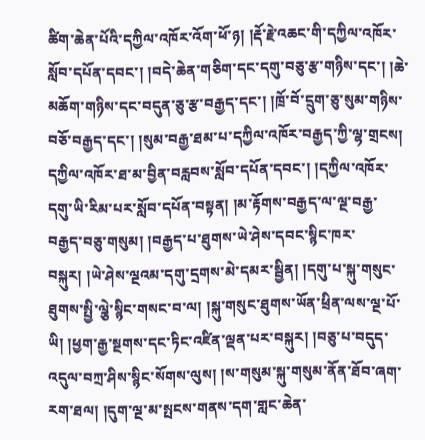ཚིག་ཆེན་པོའི་དཀྱིལ་འཁོར་འོག་ཕོ་ཉ། །རྡོ་རྗེ་འཆང་གི་དཀྱིལ་འཁོར་སློབ་དཔོན་དབང་། །བདེ་ཆེན་གཅིག་དང་དགུ་བཅུ་རྩ་གཉིས་དང་། །ཆེ་མཆོག་གཉིས་དང་བདུན་ཅུ་རྩ་བརྒྱད་དང་། །ཁྲོ་བོ་དྲུག་ཅུ་སུམ་གཉིས་བཅོ་བརྒྱད་དང་། །སུམ་བརྒྱ་ཐམ་པ་དཀྱིལ་འཁོར་བརྒྱད་ཀྱི་ལྷ་གྲངས། དཀྱིལ་འཁོར་ཐ་མ་བྱིན་བརླབས་སློབ་དཔོན་དབང་། །དཀྱིལ་འཁོར་དགུ་ཡི་རིམ་པར་སློབ་དཔོན་བསྟན། །མ་རྟོགས་བརྒྱད་ལ་ལྔ་བརྒྱ་བརྒྱད་བཅུ་གསུམ། །བརྒྱད་པ་ཐུགས་ཡེ་ཤེས་དབང་སྙིང་ཁར་བསྐུར། །ཡེ་ཤེས་ལྔའམ་དགུ་དྲགས་མེ་དམར་སྦྱིན། །དགུ་པ་སྐུ་གསུང་ཐུགས་སྤྱི་ལྕེ་སྙིང་གསང་བ་ལ། །སྐུ་གསུང་ཐུགས་ཡོན་ཕྲིན་ལས་ལྔ་པོ་ཡི། །ཕྱག་རྒྱ་སྔགས་དང་ཏིང་འཛིན་ལྡན་པར་བསྐུར། །བཅུ་པ་བདུད་འདུལ་བཀྲ་ཤིས་སྙིང་སོགས་ལུས། །ས་གསུམ་སྐུ་གསུམ་ནོན་ཐོབ་ཞག་རག་ཐལ། །དུག་ལྔ་མ་སྤངས་གནས་དག་གླང་ཆེན་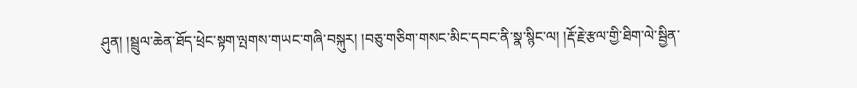ཤུན། །སྦྲུལ་ཆེན་ཐོད་ཕྲེང་སྟག་ལྤགས་གཡང་གཞི་བསྐུར། །བཅུ་གཅིག་གསང་མིང་དབང་ནི་སྣ་སྙིང་ལ། །རྡོ་རྗེ་རྩལ་གྱི་ཐིག་ལེ་སྦྱིན་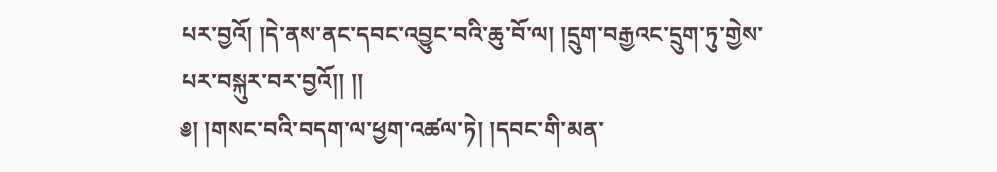པར་བྱའོ། །དེ་ནས་ནང་དབང་འབྱུང་བའི་ཆུ་བོ་ལ། །དྲུག་བརྒྱའང་དྲུག་ཏུ་གྱེས་པར་བསྐུར་བར་བྱའོ།། །།
༅། །གསང་བའི་བདག་ལ་ཕྱག་འཚལ་ཏེ། །དབང་གི་མན་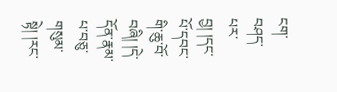ངག་བཤད་པར་བྱ། །དང་པོ་དབང་གི་ཆུ་བོ་བཞི། །དེ་དོན་རྣམ་པ་བཅུ་གསུམ་སྟེ། །རང་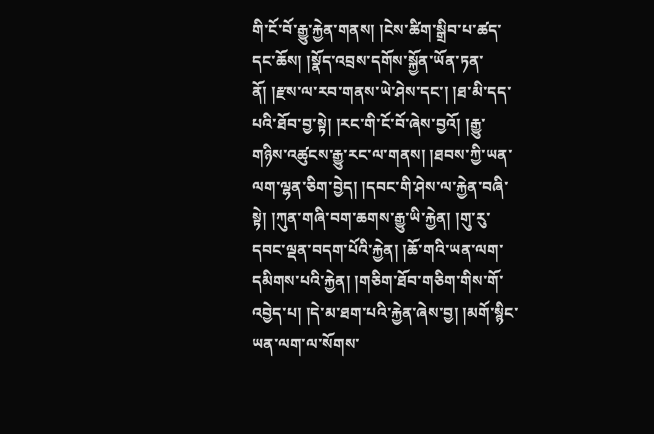གི་ངོ་བོ་རྒྱུ་རྐྱེན་གནས། །ངེས་ཚིག་སྒྲིབ་པ་ཚད་དང་ཆོས། །སྣོད་འབྲས་དགོས་སྐྱོན་ཡོན་ཏན་ནོ། །རྫས་ལ་རབ་གནས་ཡེ་ཤེས་དང་། །ཐ་མི་དད་པའི་ཐོབ་བྱ་སྟེ། །རང་གི་ངོ་བོ་ཞེས་བྱའོ། །རྒྱུ་གཉིས་འཚུངས་རྒྱུ་རང་ལ་གནས། །ཐབས་ཀྱི་ཡན་ལག་ལྷན་ཅིག་བྱེད། །དབང་གི་ཤེས་ལ་རྐྱེན་བཞི་སྟེ། །ཀུན་གཞི་བག་ཆགས་རྒྱུ་ཡི་རྐྱེན། །གུ་རུ་དབང་ལྡན་བདག་པོའི་རྐྱེན། །ཆོ་གའི་ཡན་ལག་དམིགས་པའི་རྐྱེན། །གཅིག་ཐོབ་གཅིག་གིས་གོ་འབྱེད་པ། །དེ་མ་ཐག་པའི་རྐྱེན་ཞེས་བྱ། །མགོ་སྙིང་ཡན་ལག་ལ་སོགས་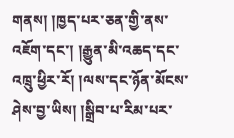གནས། །ཁྱད་པར་ཅན་གྱི་ནས་འཇོག་དང་། །རྒྱུན་མི་འཆད་དང་འཁྲུ་ཕྱིར་རོ། །ལས་དང་ཉོན་མོངས་ཤེས་བྱ་ཡིས། །སྒྲིབ་པ་རིམ་པར་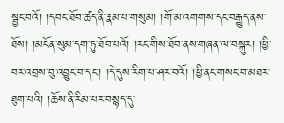སྦྱང་བའོ། །དབང་ཐོབ་ཚད་ནི་རྣམ་པ་གསུམ། །གོ་མ་འགགས་དང་བརྒྱུད་ནས་ཐོས། །མངོན་སུམ་དག་ཏུ་ཐོབ་པའོ། །རང་གིས་ཐོབ་ནས་གཞན་ལ་བསྐུར། །ཕྱི་བར་འབྲས་བུ་འབྱུང་བ་དང་། །དེ་དུས་རིག་པ་ཤར་བའོ། །ཕྱི་ནང་གསང་བ་མཐར་ཐུག་པའི། །ཆོས་ནི་རིམ་པར་བསྙད་དུ་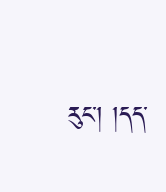རུང་། །དད་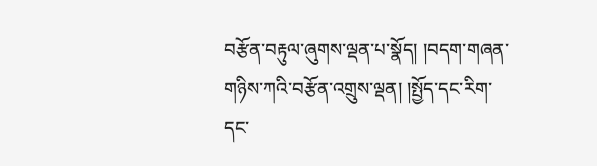བརྩོན་བརྟུལ་ཞུགས་ལྡན་པ་སྣོད། །བདག་གཞན་གཉིས་ཀའི་བརྩོན་འགྲུས་ལྡན། །སྤྱོད་དང་རིག་དང་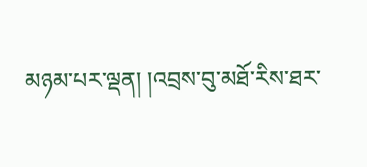མཉམ་པར་ལྡན། །འབྲས་བུ་མཐོ་རིས་ཐར་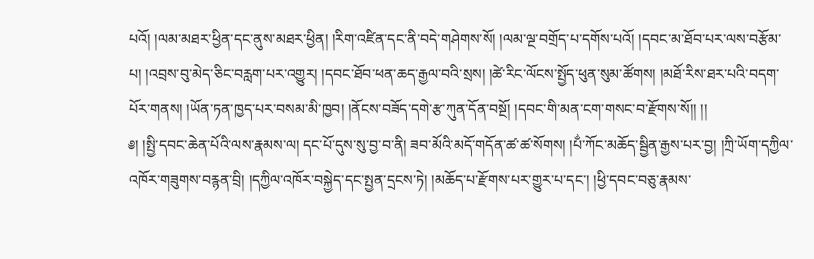པའོ། །ལམ་མཐར་ཕྱིན་དང་ནུས་མཐར་ཕྱིན། །རིག་འཛིན་དང་ནི་བདེ་གཤེགས་སོ། །ལམ་ལྔ་བགྲོད་པ་དགོས་པའོ། །དབང་མ་ཐོབ་པར་ལས་བརྩོམ་པ། །འབྲས་བུ་མེད་ཅིང་བརླག་པར་འགྱུར། །དབང་ཐོབ་ཕན་ཆད་རྒྱལ་བའི་སྲས། །ཚེ་རིང་ལོངས་སྤྱོད་ཕུན་སུམ་ཚོགས། །མཐོ་རིས་ཐར་པའི་བདག་པོར་གནས། །ཡོན་ཏན་ཁྱད་པར་བསམ་མི་ཁྱབ། །ནོངས་བཟོད་དགེ་རྩ་ཀུན་དོན་བསྔོ། །དབང་གི་མན་ངག་གསང་བ་རྫོགས་སོ།། །།
༅། །སྤྱི་དབང་ཆེན་པོའི་ལས་རྣམས་ལ། དང་པོ་དུས་སུ་བྱ་བ་ནི། ཟབ་མོའི་མདོ་གདོན་ཚ་ཚ་སོགས། །པྂ་ཀོང་མཆོད་སྦྱིན་རྒྱས་པར་བྱ། །ཀྲི་ཡོག་དཀྱིལ་འཁོར་གཟུགས་བརྙན་བྲི། །དཀྱིལ་འཁོར་བསྐྱེད་དང་སྤྱན་དྲངས་ཏེ། །མཆོད་པ་རྫོགས་པར་གྱུར་པ་དང་། །ཕྱི་དབང་བཅུ་རྣམས་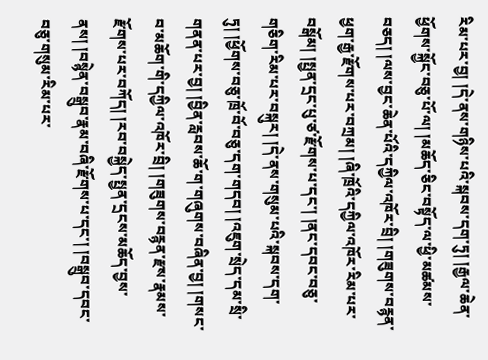རིམ་པར་བྱ། །དེ་ནས་གཉིས་པའི་སྐབས་དག་ཏུ། །རྒྱལ་ཆེན་ཕྱོགས་སྐྱོང་བཅུ་པོ་ལ། །མཆོད་ཅིང་བསྟོད་ལ་ཕྱི་མཚམས་བཅད། །ལས་བྱང་ཆེན་པོའི་དཀྱིལ་འཁོར་བྲི། །གཟུགས་བརྙན་ཕྱག་རྒྱ་རྫོགས་པར་བཀྲམ། །ཞི་ཁྲོའི་དཀྱིལ་འཁོར་རིམ་པར་བསྒོམ། །སྤྱན་དྲང་པུ་ཙ་རྫོགས་པ་དང་། །ནང་དབང་བཅུ་གཅིག་རིམ་པར་བསྐུར། །དེ་ནས་གསུམ་པའི་སྐབས་དག་ཏུ། །ཕྱོགས་བཅུ་ཁྲོ་བོ་བཅུ་དག་གདབ། །འཇུག་སྲེད་དམ་སྲི་གནན་པར་བྱ། །བྱིན་རླབས་ཆོ་ག་གཞུགས་བཞིན་བྱ། །གསང་བ་མཆོག་གི་དཀྱིལ་འཁོར་བྲི། །གཟུགས་བརྙན་རྫས་རྣམས་རྫོགས་པར་བཀོད། །རབ་བསྐྱེད་སྤྱན་དྲངས་མཆོད་བྱས་ནས། །བསྙེན་བསྒྲུབ་རྣམ་བཞི་རྫོགས་པ་དང་། །བསྒྲུབ་དབང་བཅུ་གསུམ་རིམ་པར་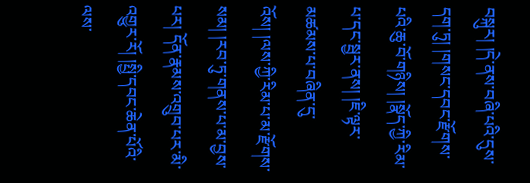བསྐུར། །དེ་ནས་བཞི་པའི་དུས་དག་ཏུ། །གསང་དབང་རྫོགས་པའི་ཆུ་བོ་གཉིས། །སྣོད་ཀྱི་རིམ་པ་དང་སྦྱར་ནས། །ཇི་ལྟར་མཚམས་པ་བཞིན་དུ་འོས། །ལས་ཀྱི་རིམ་པ་མ་རྫོགས་སམ། །རབ་ཏུ་གནས་པ་མ་བྱས་པར། དོན་རྣམས་འགྲུབ་པར་མི་འགྱུར་རོ། །སྤྱི་དབང་ཆེན་པོའི་ལས་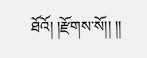ཐོའོ། །རྫོགས་སོ།། །།